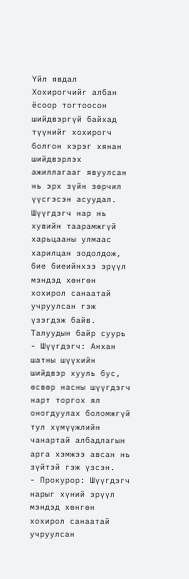Үйл явдал
Хохирогчийг албан ёсоор тогтоосон шийдвэргүй байхад түүнийг хохирогч болгон хэрэг хянан шийдвэрлэх ажиллагааг явуулсан нь эрх зүйн зөрчил үүсгэсэн асуудал. Шүүгдэгч нар нь хувийн таарамжгүй харьцааны улмаас харилцан зодолдож, бие биеийнхээ эрүүл мэндэд хөнгөн хохирол санаатай учруулсан гэж үзэгдэж байв.
Талуудын байр суурь
- Шүүгдэгч: Анхан шатны шүүхийн шийдвэр хууль бус, өсвөр насны шүүгдэгч нарт торгох ял оногдуулах боломжгүй тул хүмүүжлийн чанартай албадлагын арга хэмжээ авсан нь зүйтэй гэж үзсэн.
- Прокурор: Шүүгдэгч нарыг хүний эрүүл мэндэд хөнгөн хохирол санаатай учруулсан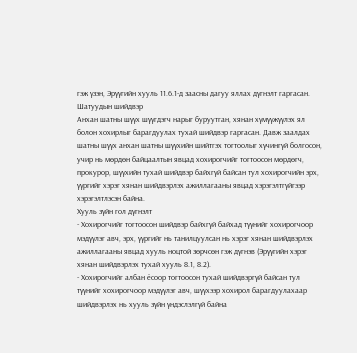гэж үзэн, Эрүүгийн хууль 11.6.1-д заасны дагуу яллах дүгнэлт гаргасан.
Шатуудын шийдвэр
Анхан шатны шүүх шүүгдэгч нарыг буруутган, хянан хүмүүжүүлэх ял болон хохирлыг барагдуулах тухай шийдвэр гаргасан. Давж заалдах шатны шүүх анхан шатны шүүхийн шийтгэх тогтоолыг хүчингүй болгосон, учир нь мөрдөн байцаалтын явцад хохирогчийг тогтоосон мөрдөгч, прокурор, шүүхийн тухай шийдвэр байхгүй байсан тул хохирогчийн эрх, үүргийг хэрэг хянан шийдвэрлэх ажиллагааны явцад хэрэгэлтгүйгээр хэрэгэлтлэсэн байна.
Хууль зүйн гол дүгнэлт
- Хохирогчийг тогтоосон шийдвэр байхгүй байхад түүнийг хохирогчоор мэдүүлэг авч, эрх, үүргийг нь танилцуулсан нь хэрэг хянан шийдвэрлэх ажиллагааны явцад хууль ноцтой зөрчсөн гэж дүгнэв (Эрүүгийн хэрэг хянан шийдвэрлэх тухай хууль 8.1, 8.2).
- Хохирогчийг албан ёсоор тогтоосон тухай шийдвэргүй байсан тул түүнийг хохирогчоор мэдүүлэг авч, шүүхээр хохирол барагдуулахаар шийдвэрлэх нь хууль зүйн үндэслэлгүй байна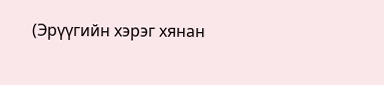(Эрүүгийн хэрэг хянан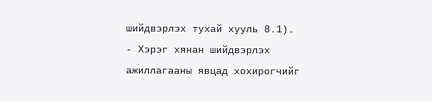шийдвэрлэх тухай хууль 8.1).
- Хэрэг хянан шийдвэрлэх ажиллагааны явцад хохирогчийг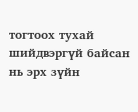тогтоох тухай шийдвэргүй байсан нь эрх зүйн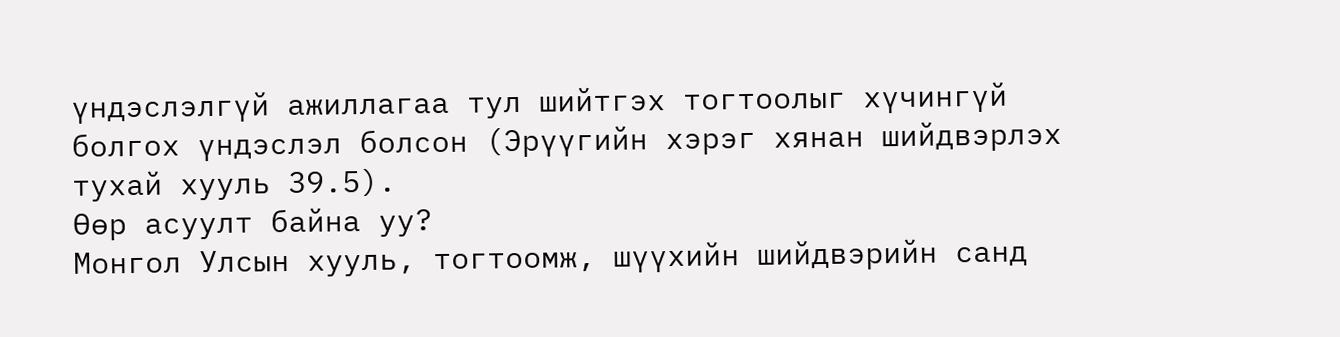үндэслэлгүй ажиллагаа тул шийтгэх тогтоолыг хүчингүй болгох үндэслэл болсон (Эрүүгийн хэрэг хянан шийдвэрлэх тухай хууль 39.5).
Өөр асуулт байна уу?
Монгол Улсын хууль, тогтоомж, шүүхийн шийдвэрийн санд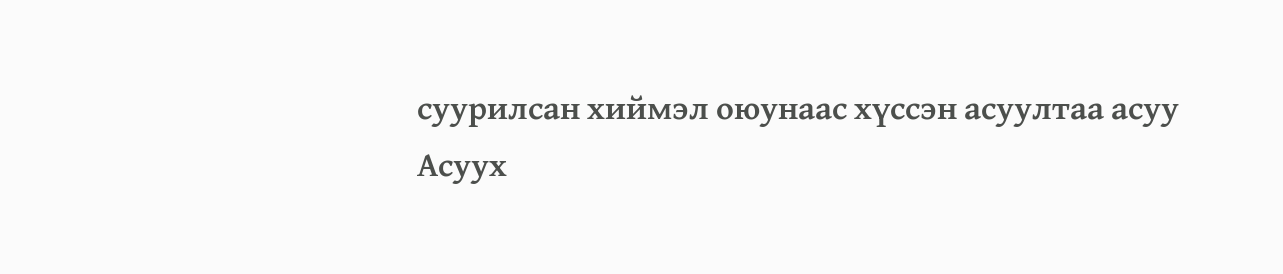суурилсан хиймэл оюунаас хүссэн асуултаа асуу
Асуух